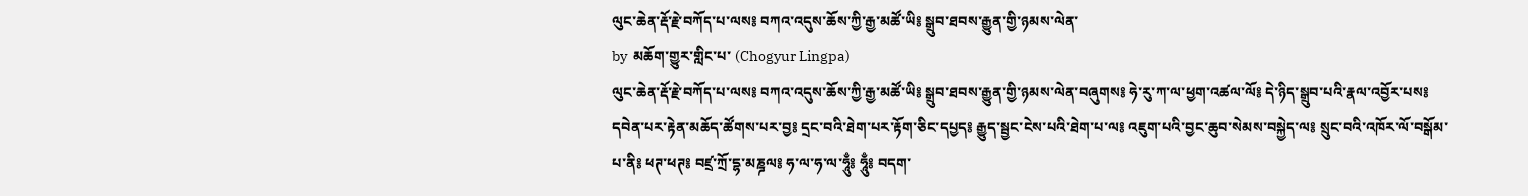ལུང་ཆེན་རྡོ་རྗེ་བཀོད་པ་ལས༔ བཀའ་འདུས་ཆོས་ཀྱི་རྒྱ་མཚོ་ཡི༔ སྒྲུབ་ཐབས་རྒྱུན་གྱི་ཉམས་ལེན་
by  མཆོག་གྱུར་གླིང་པ་ (Chogyur Lingpa)
ལུང་ཆེན་རྡོ་རྗེ་བཀོད་པ་ལས༔ བཀའ་འདུས་ཆོས་ཀྱི་རྒྱ་མཚོ་ཡི༔ སྒྲུབ་ཐབས་རྒྱུན་གྱི་ཉམས་ལེན་བཞུགས༔ ཧེ་རུ་ཀ་ལ་ཕྱག་འཚལ་ལོ༔ དེ་ཉིད་སྒྲུབ་པའི་རྣལ་འབྱོར་པས༔ དབེན་པར་རྟེན་མཆོད་ཚོགས་པར་བྱ༔ དྲང་བའི་ཐེག་པར་རྟོག་ཅིང་དཔྱད༔ རྒྱུད་སྦྱང་ངེས་པའི་ཐེག་པ་ལ༔ འཇུག་པའི་བྱང་ཆུབ་སེམས་བསྐྱེད་ལ༔ སྲུང་བའི་འཁོར་ལོ་བསྒོམ་པ་ནི༔ ཕཊ་ཕཊ༔ བཛྲ་ཀྲོ་དྷ་མཎྜལ༔ ཧ་ལ་ཧ་ལ་ཧཱུྃ༔ ཧཱུྃ༔ བདག་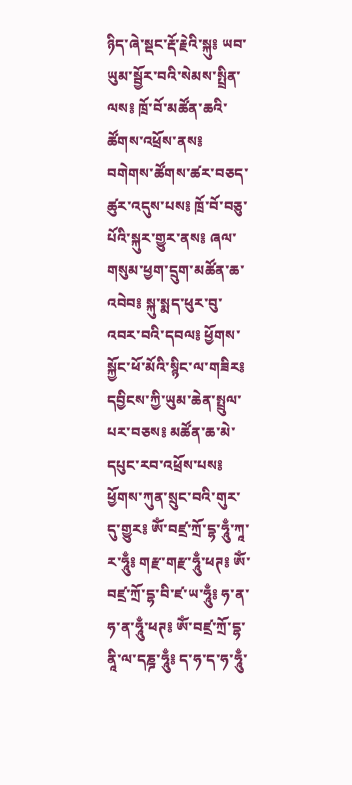ཉིད་ཞེ་སྡང་རྡོ་རྗེའི་སྐུ༔ ཡབ་ཡུམ་སྦྱོར་བའི་སེམས་སྤྲིན་ལས༔ ཁྲོ་བོ་མཚོན་ཆའི་ཚོགས་འཕྲོས་ནས༔ བགེགས་ཚོགས་ཚར་བཅད་ཚུར་འདུས་པས༔ ཁྲོ་བོ་བཅུ་པོའི་སྐུར་གྱུར་ནས༔ ཞལ་གསུམ་ཕྱག་དྲུག་མཚོན་ཆ་འབེབ༔ སྐུ་སྨད་ཕུར་བུ་འབར་བའི་དབལ༔ ཕྱོགས་སྐྱོང་ཕོ་མོའི་སྙིང་ལ་གཟིར༔ དབྱིངས་ཀྱི་ཡུམ་ཆེན་སྤྲུལ་པར་བཅས༔ མཚོན་ཆ་མེ་དཔུང་རབ་འཕྲོས་པས༔ ཕྱོགས་ཀུན་སྲུང་བའི་གུར་དུ་གྱུར༔ ཨོཾ་བཛྲ་ཀྲོ་དྷ་ཧཱུྃ་ཀཱ་ར་ཧཱུྃ༔ གརྫ་གརྫ་ཧཱུྃ་ཕཊ༔ ཨོཾ་བཛྲ་ཀྲོ་དྷ་བི་ཛ་ཡ་ཧཱུྃ༔ ཧ་ན་ཧ་ན་ཧཱུྃ་ཕཊ༔ ཨོཾ་བཛྲ་ཀྲོ་དྷ་ནཱི་ལ་དཎྜ་ཧཱུྃ༔ ད་ཧ་ད་ཧ་ཧཱུྃ་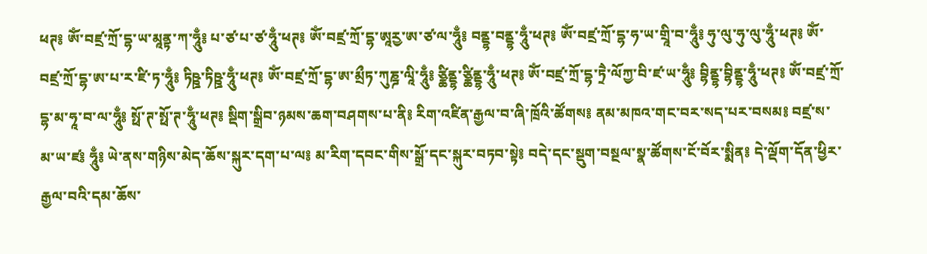ཕཊ༔ ཨོཾ་བཛྲ་ཀྲོ་དྷ་ཡ་མཱནྟ་ཀ་ཧཱུྃ༔ པ་ཙ་པ་ཙ་ཧཱུྃ་ཕཊ༔ ཨོཾ་བཛྲ་ཀྲོ་དྷ་ཨཱརྱ་ཨ་ཙ་ལ་ཧཱུྃ༔ བནྡྷ་བནྡྷ་ཧཱུྃ་ཕཊ༔ ཨོཾ་བཛྲ་ཀྲོ་དྷ་ཧ་ཡ་གྲཱི་བ་ཧཱུྃ༔ ཧུ་ལུ་ཧུ་ལུ་ཧཱུྃ་ཕཊ༔ ཨོཾ་བཛྲ་ཀྲོ་དྷ་ཨ་པ་ར་ཛི་ཏ་ཧཱུྃ༔ ཏིཥྛ་ཏིཥྛ་ཧཱུྃ་ཕཊ༔ ཨོཾ་བཛྲ་ཀྲོ་དྷ་ཨ་མྲྀཏ་ཀུཎྜ་ལཱི་ཧཱུྃ༔ ཙྪིནྡྷ་ཙྪིནྡྷ་ཧཱུྃ་ཕཊ༔ ཨོཾ་བཛྲ་ཀྲོ་དྷ་ཏྲཻ་ལོཀྱ་བི་ཛ་ཡ་ཧཱུྃ༔ བྷིནྡྷ་བྷིནྡྷ་ཧཱུྃ་ཕཊ༔ ཨོཾ་བཛྲ་ཀྲོ་དྷ་མ་ཧཱ་བ་ལ་ཧཱུྃ༔ སྥོ་ཊ་སྥོ་ཊ་ཧཱུྃ་ཕཊ༔ སྡིག་སྒྲིབ་ཉམས་ཆག་བཤགས་པ་ནི༔ རིག་འཛིན་རྒྱལ་བ་ཞི་ཁྲོའི་ཚོགས༔ ནམ་མཁའ་གང་བར་སད་པར་བསམ༔ བཛྲ་ས་མ་ཡ་ཛ༔ ཧཱུྃ༔ ཡེ་ནས་གཉིས་མེད་ཆོས་སྐུར་དག་པ་ལ༔ མ་རིག་དབང་གིས་སྒྲོ་དང་སྐུར་བཏབ་སྟེ༔ བདེ་དང་སྡུག་བསྔལ་སྣ་ཚོགས་ངོ་བོར་སྨིན༔ དེ་ལྡོག་དོན་ཕྱིར་རྒྱལ་བའི་དམ་ཆོས་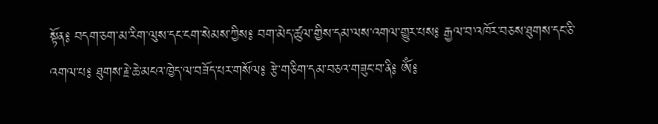སྟོན༔ བདག་ཅག་མ་རིག་ལུས་དང་ངག་སེམས་ཀྱིས༔ བག་མེད་ཚུལ་གྱིས་དམ་ལས་འགལ་གྱུར་པས༔ རྒྱལ་བ་འཁོར་བཅས་ཐུགས་དང་ཅི་འགལ་པ༔ ཐུགས་རྗེ་ཆེ་མངའ་ཁྱེད་ལ་བཟོད་པར་གསོལ༔ རྩེ་གཅིག་དམ་བཅའ་གཟུང་བ་ནི༔ ཨོཾ༔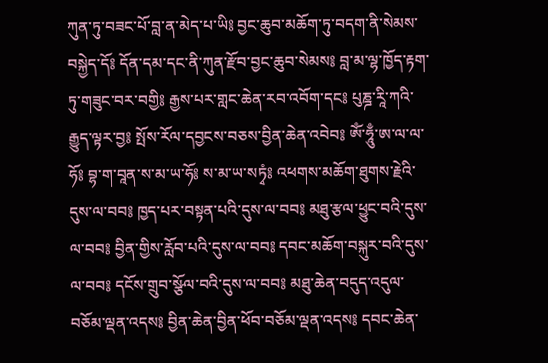ཀུན་ཏུ་བཟང་པོ་བླ་ན་མེད་པ་ཡི༔ བྱང་ཆུབ་མཆོག་ཏུ་བདག་ནི་སེམས་བསྐྱེད་དོ༔ དོན་དམ་དང་ནི་ཀུན་རྫོབ་བྱང་ཆུབ་སེམས༔ བླ་མ་ལྷ་ཁྱོད་རྟག་ཏུ་གཟུང་བར་བགྱི༔ རྒྱས་པར་གླང་ཆེན་རབ་འབོག་དང༔ པུཎྜ་རཱི་ཀའི་རྒྱུད་ལྟར་བྱ༔ སྤོས་རོལ་དབྱངས་བཅས་བྱིན་ཆེན་འབེབ༔ ཨོཾ་ཧཱུྃ་ཨ་ལ་ལ་ཧོ༔ བྷ་ག་བཱན་ས་མ་ཡ་ཧོ༔ ས་མ་ཡ་སཏྭཾ༔ འཕགས་མཆོག་ཐུགས་རྗེའི་དུས་ལ་བབ༔ ཁྱད་པར་བསྟན་པའི་དུས་ལ་བབ༔ མཐུ་རྩལ་ཕྱུང་བའི་དུས་ལ་བབ༔ བྱིན་གྱིས་རློབ་པའི་དུས་ལ་བབ༔ དབང་མཆོག་བསྐུར་བའི་དུས་ལ་བབ༔ དངོས་གྲུབ་སྩོལ་བའི་དུས་ལ་བབ༔ མཐུ་ཆེན་བདུད་འདུལ་བཅོམ་ལྡན་འདས༔ བྱིན་ཆེན་བྱིན་ཕོབ་བཅོམ་ལྡན་འདས༔ དབང་ཆེན་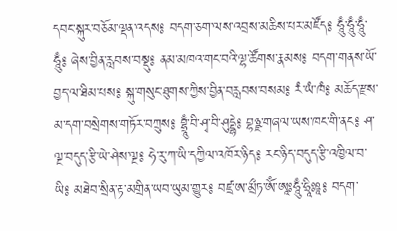དབང་སྐུར་བཅོམ་ལྡན་འདས༔ བདག་ཅག་ལས་འབྲས་མཆིས་པར་མཛོད༔ ཧཱུྃ་ཧཱུྃ་ཧཱུྃ་ཧཱུྃ༔ ཞེས་བྱིན་རླབས་བསྡུ༔ ནམ་མཁའ་གང་བའི་ལྷ་ཚོགས་རྣམས༔ བདག་གནས་ཡོ་བྱད་ལ་ཐིམ་པས༔ སྐུ་གསུང་ཐུགས་ཀྱིས་བྱིན་བརླབས་བསམ༔ རཾ་ཡཾ་ཁཾ༔ མཆོད་རྫས་མ་དག་བསྲེགས་གཏོར་བཀྲུས༔ བྷྲཱུྃ་བི་ཤྭ་བི་ཤུདྡྷེ༔ བྷཉྫ་གཞལ་ཡས་ཁང་གི་ནང༔ ཤ་ལྔ་བདུད་རྩི་ཡེ་ཤེས་ལྔ༔ ཧེ་རུ་ཀ་ཡི་དཀྱིལ་འཁོར་ཉིད༔ རང་ཉིད་བདུད་རྩི་འཁྱིལ་བ་ཡི༔ མཐེབ་སྲིན་རྟ་མགྲིན་ཡབ་ཡུམ་གྱུར༔ བཛྲ་ཨ་མྲྀཏ་ཨོཾ་ཨཱཿཧཱུྃ་ཧྲཱིཿཋཱ༔ བདག་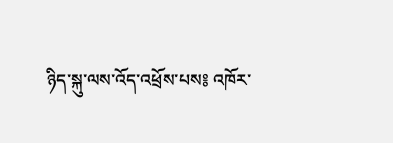ཉིད་སྐུ་ལས་འོད་འཕྲོས་པས༔ འཁོར་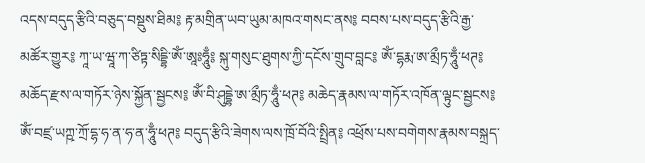འདས་བདུད་རྩིའི་བཅུད་བསྡུས་ཐིམ༔ རྟ་མགྲིན་ཡབ་ཡུམ་མཁའ་གསང་ནས༔ བབས་པས་བདུད་རྩིའི་རྒྱ་མཚོར་གྱུར༔ ཀཱ་ཡ་ཝཱ་ཀ་ཙིཏྟ་སིདྡྷི་ཨོཾ་ཨཱཿཧཱུྃ༔ སྐུ་གསུང་ཐུགས་ཀྱི་དངོས་གྲུབ་བླང༔ ཨོཾ་དྷརྨ་ཨ་མྲྀཏ་ཧཱུྃ་ཕཊ༔ མཆོད་རྫས་ལ་གཏོར་ཉེས་སྐྱོན་སྦྱངས༔ ཨོཾ་བི་ཤུདྡྷེ་ཨ་མྲྀཏ་ཧཱུྃ་ཕཊ༔ མཆེད་རྣམས་ལ་གཏོར་འཁོན་ལྟུང་སྦྱངས༔ ཨོཾ་བཛྲ་ཡཀྵ་ཀྲོ་དྷ་ཧ་ན་ཧ་ན་ཧཱུྃ་ཕཊ༔ བདུད་རྩིའི་ཟེགས་ལས་ཁྲོ་བོའི་སྤྲིན༔ འཕྲོས་པས་བགེགས་རྣམས་བསྐྲད་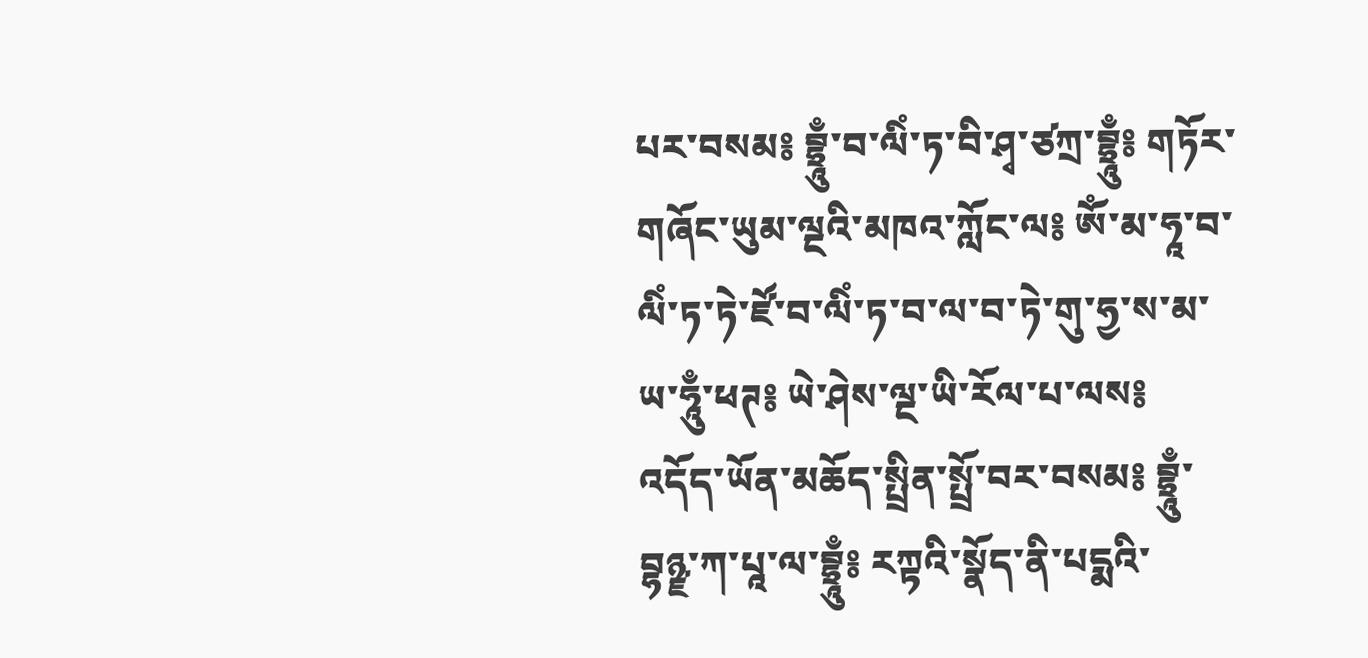པར་བསམ༔ བྷྲཱུྃ་བ་ལིཾ་ཏ་བི་ཤྭ་ཙཀྲ་བྷྲཱུྃ༔ གཏོར་གཞོང་ཡུམ་ལྔའི་མཁའ་ཀློང་ལ༔ ཨོཾ་མ་ཧཱ་བ་ལིཾ་ཏ་ཏེ་ཛོ་བ་ལིཾ་ཏ་བ་ལ་བ་ཏེ་གུ་ཧྱ་ས་མ་ཡ་ཧཱུྃ་ཕཊ༔ ཡེ་ཤེས་ལྔ་ཡི་རོལ་པ་ལས༔ འདོད་ཡོན་མཆོད་སྤྲིན་སྤྲོ་བར་བསམ༔ བྷྲཱུྃ་བྷཉྫ་ཀ་པཱ་ལ་བྷྲཱུྃ༔ རཀྟའི་སྣོད་ནི་པདྨའི་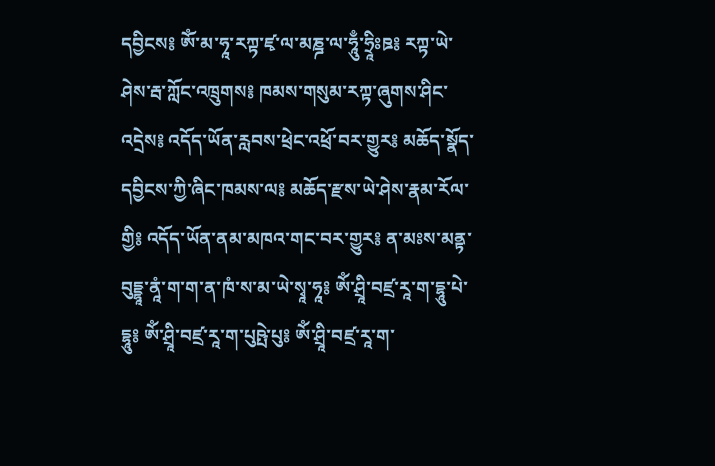དབྱིངས༔ ཨོཾ་མ་ཧཱ་རཀྟ་ཛྭ་ལ་མཎྜ་ལ་ཧཱུྃ་ཧྲཱིཿཋ༔ རཀྟ་ཡེ་ཤེས་རྦ་ཀློང་འཁྲུགས༔ ཁམས་གསུམ་རཀྟ་ཞུགས་ཤིང་འདྲེས༔ འདོད་ཡོན་རླབས་ཕྲེང་འཕྲོ་བར་གྱུར༔ མཆོད་སྣོད་དབྱིངས་ཀྱི་ཞིང་ཁམས་ལ༔ མཆོད་རྫས་ཡེ་ཤེས་རྣམ་རོལ་གྱི༔ འདོད་ཡོན་ནམ་མཁའ་གང་བར་གྱུར༔ ན་མཿས་མནྟ་བུདྡྷཱ་ནཱཾ་ག་ག་ན་ཁཾ་ས་མ་ཡེ་སྭཱ་ཧཱ༔ ཨོཾ་ཤྲཱི་བཛྲ་རཱ་ག་དྷཱུ་པེ་དྷཱུ༔ ཨོཾ་ཤྲཱི་བཛྲ་རཱ་ག་པུཥྤེ་པུ༔ ཨོཾ་ཤྲཱི་བཛྲ་རཱ་ག་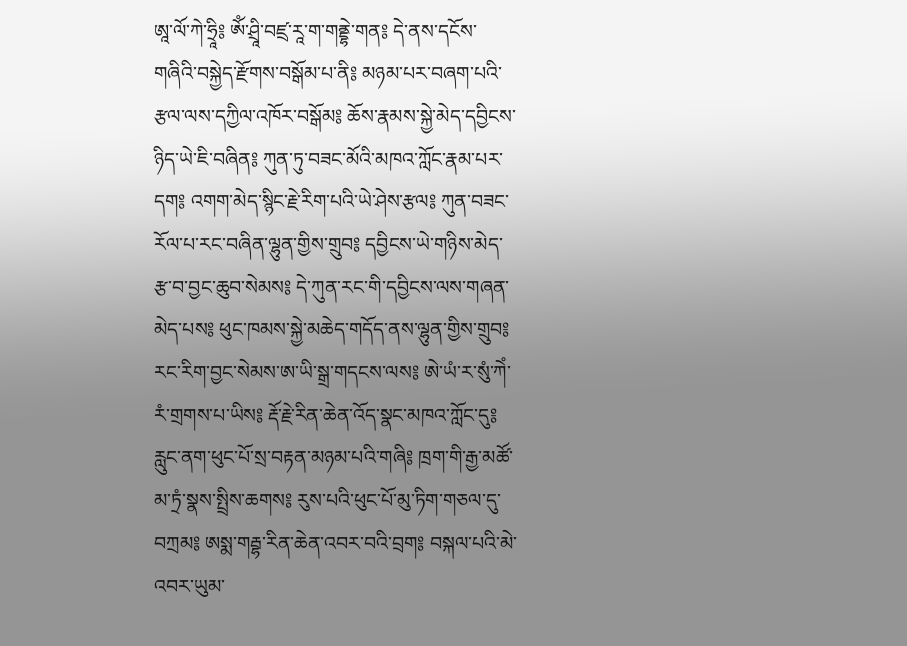ཨཱ་ལོ་ཀེ་ཧྲཱི༔ ཨོཾ་ཤྲཱི་བཛྲ་རཱ་ག་གནྡྷེ་གན༔ དེ་ནས་དངོས་གཞིའི་བསྐྱེད་རྫོགས་བསྒོམ་པ་ནི༔ མཉམ་པར་བཞག་པའི་རྩལ་ལས་དཀྱིལ་འཁོར་བསྒོམ༔ ཆོས་རྣམས་སྐྱེ་མེད་དབྱིངས་ཉིད་ཡེ་ཇི་བཞིན༔ ཀུན་ཏུ་བཟང་མོའི་མཁའ་ཀློང་རྣམ་པར་དག༔ འགག་མེད་སྙིང་རྗེ་རིག་པའི་ཡེ་ཤེས་རྩལ༔ ཀུན་བཟང་རོལ་པ་རང་བཞིན་ལྷུན་གྱིས་གྲུབ༔ དབྱིངས་ཡེ་གཉིས་མེད་རྩ་བ་བྱང་ཆུབ་སེམས༔ དེ་ཀུན་རང་གི་དབྱིངས་ལས་གཞན་མེད་པས༔ ཕུང་ཁམས་སྐྱེ་མཆེད་གདོད་ནས་ལྷུན་གྱིས་གྲུབ༔ རང་རིག་བྱང་སེམས་ཨ་ཡི་སྒྲ་གདངས་ལས༔ ཨེ་ཡཾ་ར་སུཾ་ཀེཾ་རཾ་གྲགས་པ་ཡིས༔ རྡོ་རྗེ་རིན་ཆེན་འོད་སྣང་མཁའ་ཀློང་དུ༔ རླུང་ནག་ཕུང་པོ་སྲ་བརྟན་མཉམ་པའི་གཞི༔ ཁྲག་གི་རྒྱ་མཚོ་མ་ཏྲཾ་སྣས་སྤྲིས་ཆགས༔ རུས་པའི་ཕུང་པོ་མུ་ཏིག་གཅལ་དུ་བཀྲམ༔ ཨསྨ་གརྦྷ་རིན་ཆེན་འབར་བའི་བྲག༔ བསྐལ་པའི་མེ་འབར་ཡུམ་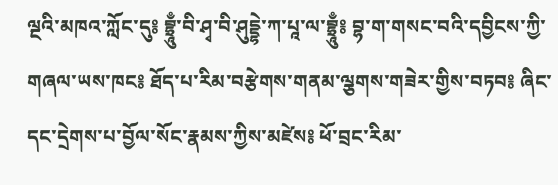ལྔའི་མཁའ་ཀློང་དུ༔ བྷྲཱུྃ་བི་ཤྭ་བི་ཤུདྡྷེ་ཀ་པཱ་ལ་བྷྲཱུྃ༔ བྷ་ག་གསང་བའི་དབྱིངས་ཀྱི་གཞལ་ཡས་ཁང༔ ཐོད་པ་རིམ་བརྩེགས་གནམ་ལྕགས་གཟེར་གྱིས་བཏབ༔ ཞིང་དང་དྲེགས་པ་བྱོལ་སོང་རྣམས་ཀྱིས་མཛེས༔ ཕོ་བྲང་རིམ་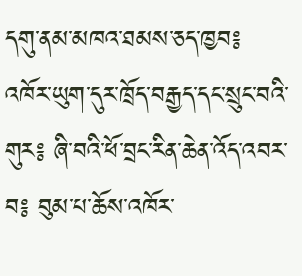དགུ་ནམ་མཁའ་ཐམས་ཅད་ཁྱབ༔ འཁོར་ཡུག་དུར་ཁྲོད་བརྒྱད་དང་སྲུང་བའི་གུར༔ ཞི་བའི་ཕོ་བྲང་རིན་ཆེན་འོད་འབར་བ༔ བུམ་པ་ཆོས་འཁོར་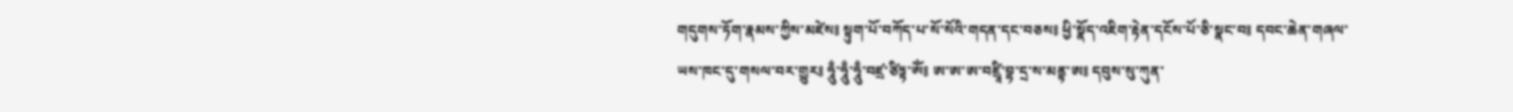གདུགས་ཏོག་རྣམས་ཀྱིས་མཛེས༔ སྟུག་པོ་བཀོད་པ་སོ་སོའི་གདན་དང་བཅས༔ ཕྱི་སྣོད་འཇིག་རྟེན་དངོས་པོ་ཅི་སྣང་བ༔ དབང་ཆེན་གཞལ་ཡས་ཁང་དུ་གསལ་བར་གྱུར༔ ཧཱུྃ་ཧཱུྃ་ཧཱུྃ་བཛྲ་ཙིཏྟ་ཨོཾ༔ ཨ་ཨ་ཨ་བཛྲཱི་བྷ་དྲ་ས་མནྟ་ཨ༔ དབུས་སུ་ཀུན་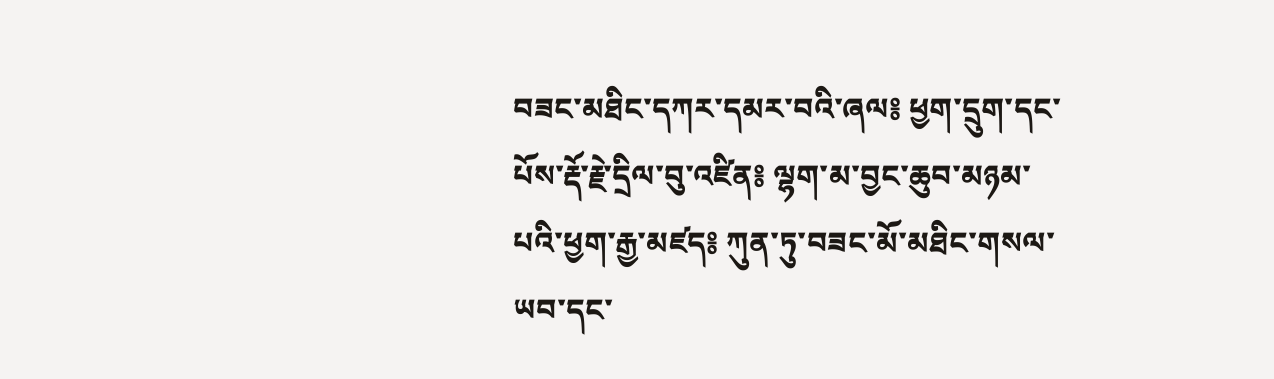བཟང་མཐིང་དཀར་དམར་བའི་ཞལ༔ ཕྱག་དྲུག་དང་པོས་རྡོ་རྗེ་དྲིལ་བུ་འཛིན༔ ལྷག་མ་བྱང་ཆུབ་མཉམ་པའི་ཕྱག་རྒྱ་མཛད༔ ཀུན་ཏུ་བཟང་མོ་མཐིང་གསལ་ཡབ་དང་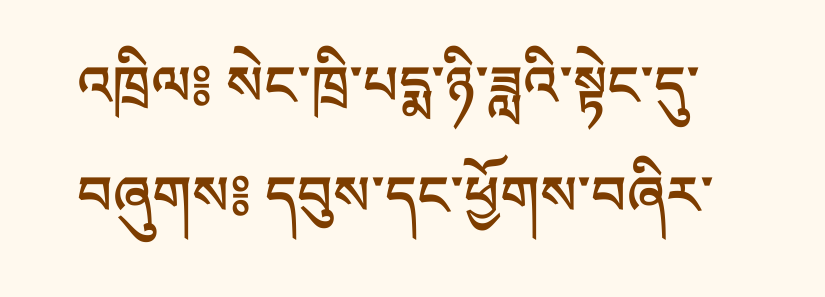འཁྲིལ༔ སེང་ཁྲི་པདྨ་ཉི་ཟླའི་སྟེང་དུ་བཞུགས༔ དབུས་དང་ཕྱོགས་བཞིར་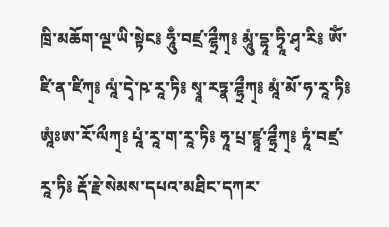ཁྲི་མཆོག་ལྔ་ཡི་སྟེང༔ ཧཱུྃ་བཛྲ་ཌྷྲྀཀ྄༔ མཱུཾ་དྷཱ་ཏྭཱི་ཤྭ་རི༔ ཨོཾ་ཛི་ན་ཛིཀ྄༔ ལཱཾ་དྭེ་ཥ་རཱ་ཏི༔ སྭཱ་རཏྣ་ཌྷྲྀཀ྄༔ མཱཾ་མོ་ཧ་རཱ་ཏི༔ ཨཱཾཿཨ་རོ་ལྀཀ྄༔ པཱཾ་རཱ་ག་རཱ་ཏི༔ ཧཱ་པྲ་ཛྙཱ་ཌྷྲྀཀ྄༔ ཏཱཾ་བཛྲ་རཱ་ཏི༔ རྡོ་རྗེ་སེམས་དཔའ་མཐིང་དཀར་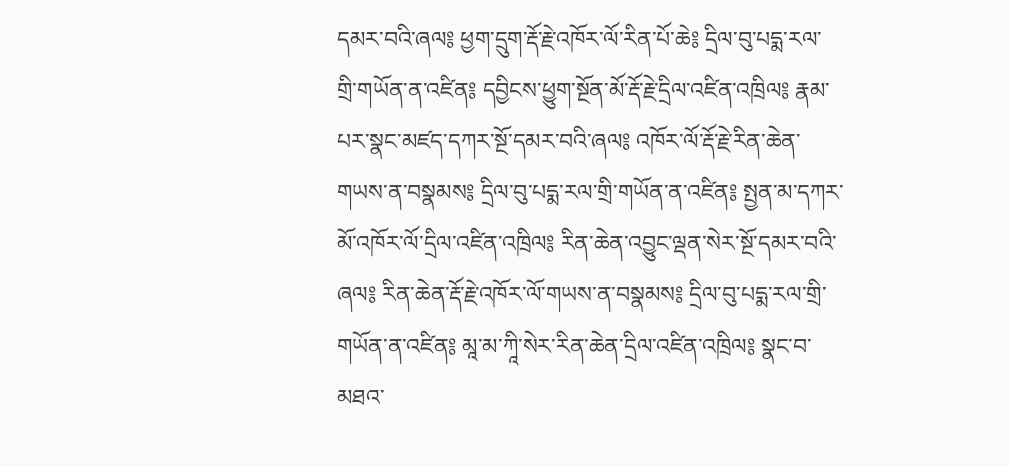དམར་བའི་ཞལ༔ ཕྱག་དྲུག་རྡོ་རྗེ་འཁོར་ལོ་རིན་པོ་ཆེ༔ དྲིལ་བུ་པདྨ་རལ་གྲི་གཡོན་ན་འཛིན༔ དབྱིངས་ཕྱུག་སྔོན་མོ་རྡོ་རྗེ་དྲིལ་འཛིན་འཁྲིལ༔ རྣམ་པར་སྣང་མཛད་དཀར་སྔོ་དམར་བའི་ཞལ༔ འཁོར་ལོ་རྡོ་རྗེ་རིན་ཆེན་གཡས་ན་བསྣམས༔ དྲིལ་བུ་པདྨ་རལ་གྲི་གཡོན་ན་འཛིན༔ སྤྱན་མ་དཀར་མོ་འཁོར་ལོ་དྲིལ་འཛིན་འཁྲིལ༔ རིན་ཆེན་འབྱུང་ལྡན་སེར་སྔོ་དམར་བའི་ཞལ༔ རིན་ཆེན་རྡོ་རྗེ་འཁོར་ལོ་གཡས་ན་བསྣམས༔ དྲིལ་བུ་པདྨ་རལ་གྲི་གཡོན་ན་འཛིན༔ མཱ་མ་ཀཱི་སེར་རིན་ཆེན་དྲིལ་འཛིན་འཁྲིལ༔ སྣང་བ་མཐའ་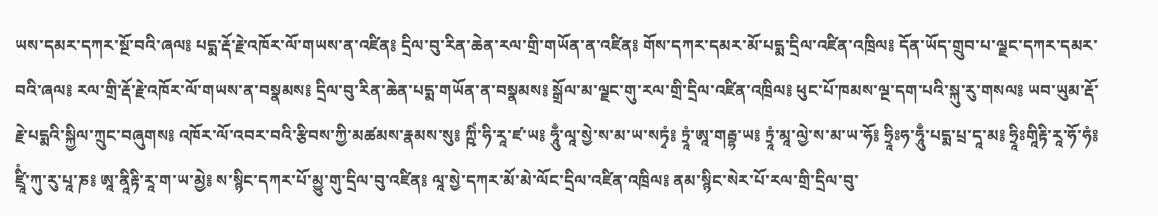ཡས་དམར་དཀར་སྔོ་བའི་ཞལ༔ པདྨ་རྡོ་རྗེ་འཁོར་ལོ་གཡས་ན་འཛིན༔ དྲིལ་བུ་རིན་ཆེན་རལ་གྲི་གཡོན་ན་འཛིན༔ གོས་དཀར་དམར་མོ་པདྨ་དྲིལ་འཛིན་འཁྲིལ༔ དོན་ཡོད་གྲུབ་པ་ལྗང་དཀར་དམར་བའི་ཞལ༔ རལ་གྲི་རྡོ་རྗེ་འཁོར་ལོ་གཡས་ན་བསྣམས༔ དྲིལ་བུ་རིན་ཆེན་པདྨ་གཡོན་ན་བསྣམས༔ སྒྲོལ་མ་ལྗང་གུ་རལ་གྲི་དྲིལ་འཛིན་འཁྲིལ༔ ཕུང་པོ་ཁམས་ལྔ་དག་པའི་སྐུ་རུ་གསལ༔ ཡབ་ཡུམ་རྡོ་རྗེ་པདྨའི་སྐྱིལ་ཀྲུང་བཞུགས༔ འཁོར་ལོ་འབར་བའི་རྩིབས་ཀྱི་མཚམས་རྣམས་སུ༔ ཀྵིཾ་ཧི་རཱ་ཛ་ཡ༔ ཧཱུྃ་ལཱ་སྱེ་ས་མ་ཡ་སཏྭཾ༔ ཏྲཱཾ་ཨཱ་གརྦྷ་ཡ༔ ཏྲཱཾ་མཱ་ལྱེ་ས་མ་ཡ་ཧོ༔ ཧྲཱིཿཧ་ཧཱུྃ་པདྨ་པྲ་དཱ་མ༔ ཧྲཱིཿགཱིརྟི་རཱ་ཧོ་ཧཾ༔ ཛྲཱིཾ་ཀུ་རུ་པཱ་ཎ༔ ཨཱ་ནཱིརྟི་རཱ་ག་ཡ་མྱེ༔ ས་སྙིང་དཀར་པོ་མྱུ་གུ་དྲིལ་བུ་འཛིན༔ ལཱ་སྱེ་དཀར་མོ་མེ་ལོང་དྲིལ་འཛིན་འཁྲིལ༔ ནམ་སྙིང་སེར་པོ་རལ་གྲི་དྲིལ་བུ་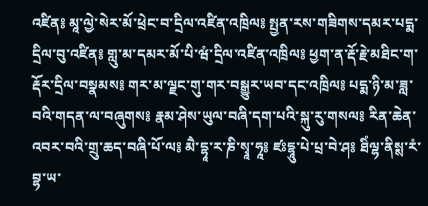འཛིན༔ མཱ་ལྱེ་སེར་མོ་ཕྲེང་བ་དྲིལ་འཛིན་འཁྲིལ༔ སྤྱན་རས་གཟིགས་དམར་པདྨ་དྲིལ་བུ་འཛིན༔ གླུ་མ་དམར་མོ་པི་ཝཾ་དྲིལ་འཛིན་འཁྲིལ༔ ཕྱག་ན་རྡོ་རྗེ་མཐིང་ག་རྡོར་དྲིལ་བསྣམས༔ གར་མ་ལྗང་གུ་གར་བསྒྱུར་ཡབ་དང་འཁྲིལ༔ པདྨ་ཉི་མ་ཟླ་བའི་གདན་ལ་བཞུགས༔ རྣམ་ཤེས་ཡུལ་བཞི་དག་པའི་སྐུ་རུ་གསལ༔ རིན་ཆེན་འབར་བའི་གྲུ་ཆད་བཞི་པོ་ལ༔ མཻ་དྷཱ་ར་ཎི་སྭཱ་ཧཱ༔ ཛཿདྷཱུ་པེ་པྲ་བེ་ཤ༔ ཐིཾལྷ་ནིསྶ་རཾ་བྷ་ཡ་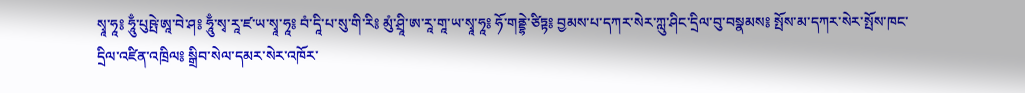སྭཱ་ཧཱ༔ ཧཱུྃ་པུཥྤེ་ཨཱ་བེ་ཤ༔ ཧཱུྃ་སྭ་རཱ་ཛ་ཡ་སྭཱ་ཧཱ༔ བཾ་དཱི་པ་སུ་གི་རི༔ མུཾ་ཤྲཱི་ཨ་རཱ་གཱ་ཡ་སྭཱ་ཧཱ༔ ཧོ་གནྡྷེ་ཙིཏྟ༔ བྱམས་པ་དཀར་སེར་ཀླུ་ཤིང་དྲིལ་བུ་བསྣམས༔ སྤོས་མ་དཀར་སེར་སྤོས་ཁང་དྲིལ་འཛིན་འཁྲིལ༔ སྒྲིབ་སེལ་དམར་སེར་འཁོར་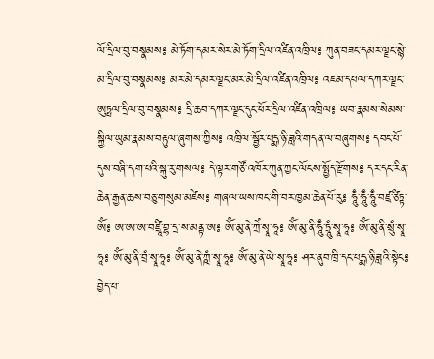ལོ་དྲིལ་བུ་བསྣམས༔ མེ་ཏོག་དམར་སེར་མེ་ཏོག་དྲིལ་འཛིན་འཁྲིལ༔ ཀུན་བཟང་དམར་ལྗང་སྙེ་མ་དྲིལ་བུ་བསྣམས༔ མར་མེ་དམར་ལྗང་མར་མེ་དྲིལ་འཛིན་འཁྲིལ༔ འཇམ་དཔལ་དཀར་ལྗང་ཨུཏྤལ་དྲིལ་བུ་བསྣམས༔ དྲི་ཆབ་དཀར་ལྗང་དུང་ཕོར་དྲིལ་འཛིན་འཁྲིལ༔ ཡབ་རྣམས་སེམས་སྐྱིལ་ཡུམ་རྣམས་བརྟུལ་ཞུགས་ཀྱིས༔ འཁྲིལ་སྦྱོར་པདྨ་ཉི་ཟླའི་གདན་ལ་བཞུགས༔ དབང་པོ་དུས་བཞི་དག་པའི་སྐུ་རུ་གསལ༔ དེ་ལྟར་གཙོ་འཁོར་ཀུན་ཀྱང་ལོངས་སྤྱོད་རྫོགས༔ དར་དང་རིན་ཆེན་རྒྱན་ཆས་བཅུ་གསུམ་མཛེས༔ གཞལ་ཡས་ཁང་གི་བར་ཁྱམ་ཆེན་པོ་རུ༔ ཧཱུྃ་ཧཱུྃ་ཧཱུྃ་བཛྲ་ཙིཏྟ་ཨོཾ༔ ཨ་ཨ་ཨ་བཛྲཱི་བྷ་དྲ་ས་མནྟ་ཨ༔ ཨོཾ་མུ་ནེ་ཀྲེཾ་སྭཱ་ཧཱ༔ ཨོཾ་མུ་ནི་ཧཱུྃ་ཏྲཱུཾ་སྭཱ་ཧཱ༔ ཨོཾ་མུ་ནི་སྲུཾ་སྭཱ་ཧཱ༔ ཨོཾ་མུ་ནི་བྲཾ་སྭཱ་ཧཱ༔ ཨོཾ་མུ་ནེ་ཀྵཾ་སྭཱ་ཧཱ༔ ཨོཾ་མུ་ནེ་ཡེ་སྭཱ་ཧཱ༔ ཤར་ནུབ་ཁྲི་དང་པདྨ་ཉི་ཟླའི་སྟེང༔ བྱེད་པ་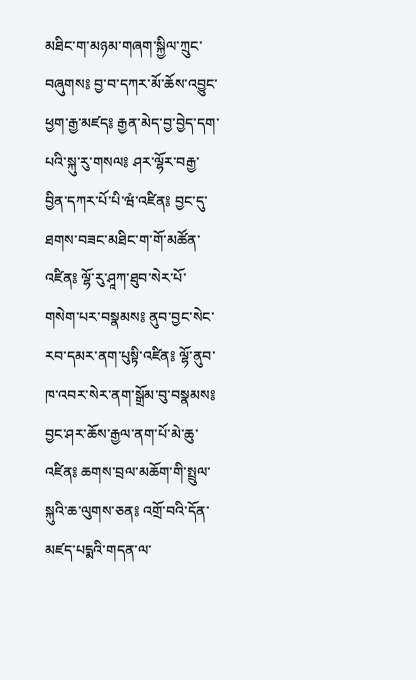མཐིང་ག་མཉམ་གཞག་སྐྱིལ་ཀྲུང་བཞུགས༔ བྱ་བ་དཀར་མོ་ཆོས་འབྱུང་ཕྱག་རྒྱ་མཛད༔ རྒྱན་མེད་བྱ་བྱེད་དག་པའི་སྐུ་རུ་གསལ༔ ཤར་ལྷོར་བརྒྱ་བྱིན་དཀར་པོ་པི་ཝཾ་འཛིན༔ བྱང་དུ་ཐགས་བཟང་མཐིང་ག་གོ་མཚོན་འཛིན༔ ལྷོ་རུ་ཤཱཀ་ཐུབ་སེར་པོ་གསེག་པར་བསྣམས༔ ནུབ་བྱང་སེང་རབ་དམར་ནག་པུསྟི་འཛིན༔ ལྷོ་ནུབ་ཁ་འབར་སེར་ནག་སྒྲོམ་བུ་བསྣམས༔ བྱང་ཤར་ཆོས་རྒྱལ་ནག་པོ་མེ་ཆུ་འཛིན༔ ཆགས་བྲལ་མཆོག་གི་སྤྲུལ་སྐུའི་ཆ་ལུགས་ཅན༔ འགྲོ་བའི་དོན་མཛད་པདྨའི་གདན་ལ་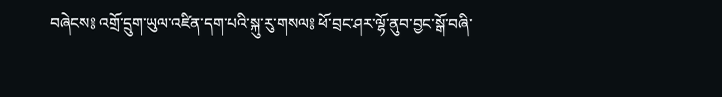བཞེངས༔ འགྲོ་དྲུག་ཡུལ་འཛིན་དག་པའི་སྐུ་རུ་གསལ༔ ཕོ་བྲང་ཤར་ལྷོ་ནུབ་བྱང་སྒོ་བཞི་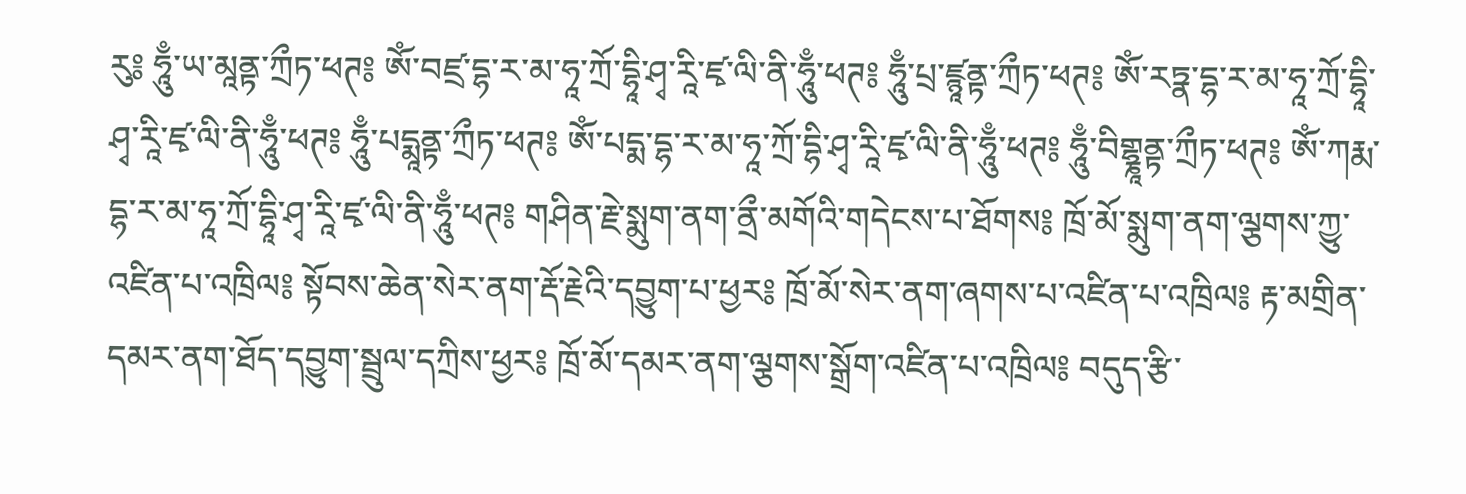རུ༔ ཧཱུྃ་ཡ་མཱནྟ་ཀྲྀཏ་ཕཊ༔ ཨོཾ་བཛྲ་དྷ་ར་མ་ཧཱ་ཀྲོ་དྷཱི་ཤྭ་རཱི་ཛྭ་ལི་ནི་ཧཱུྃ་ཕཊ༔ ཧཱུྃ་པྲ་ཛྙཱནྟ་ཀྲྀཏ་ཕཊ༔ ཨོཾ་རཏྣ་དྷ་ར་མ་ཧཱ་ཀྲོ་དྷཱི་ཤྭ་རཱི་ཛྭ་ལི་ནི་ཧཱུྃ་ཕཊ༔ ཧཱུྃ་པདྨཱནྟ་ཀྲྀཏ་ཕཊ༔ ཨོཾ་པདྨ་དྷ་ར་མ་ཧཱ་ཀྲོ་དྷི་ཤྭ་རཱི་ཛྭ་ལི་ནི་ཧཱུྃ་ཕཊ༔ ཧཱུྃ་བིགྷྣཱནྟ་ཀྲྀཏ་ཕཊ༔ ཨོཾ་ཀརྨ་དྷ་ར་མ་ཧཱ་ཀྲོ་དྷཱི་ཤྭ་རཱི་ཛྭ་ལི་ནི་ཧཱུྃ་ཕཊ༔ གཤིན་རྗེ་སྨུག་ནག་ནྲྀ་མགོའི་གདེངས་པ་ཐོགས༔ ཁྲོ་མོ་སྨུག་ནག་ལྕགས་ཀྱུ་འཛིན་པ་འཁྲིལ༔ སྟོབས་ཆེན་སེར་ནག་རྡོ་རྗེའི་དབྱུག་པ་ཕྱར༔ ཁྲོ་མོ་སེར་ནག་ཞགས་པ་འཛིན་པ་འཁྲིལ༔ རྟ་མགྲིན་དམར་ནག་ཐོད་དབྱུག་སྦྲུལ་དཀྲིས་ཕྱར༔ ཁྲོ་མོ་དམར་ནག་ལྕགས་སྒྲོག་འཛིན་པ་འཁྲིལ༔ བདུད་རྩི་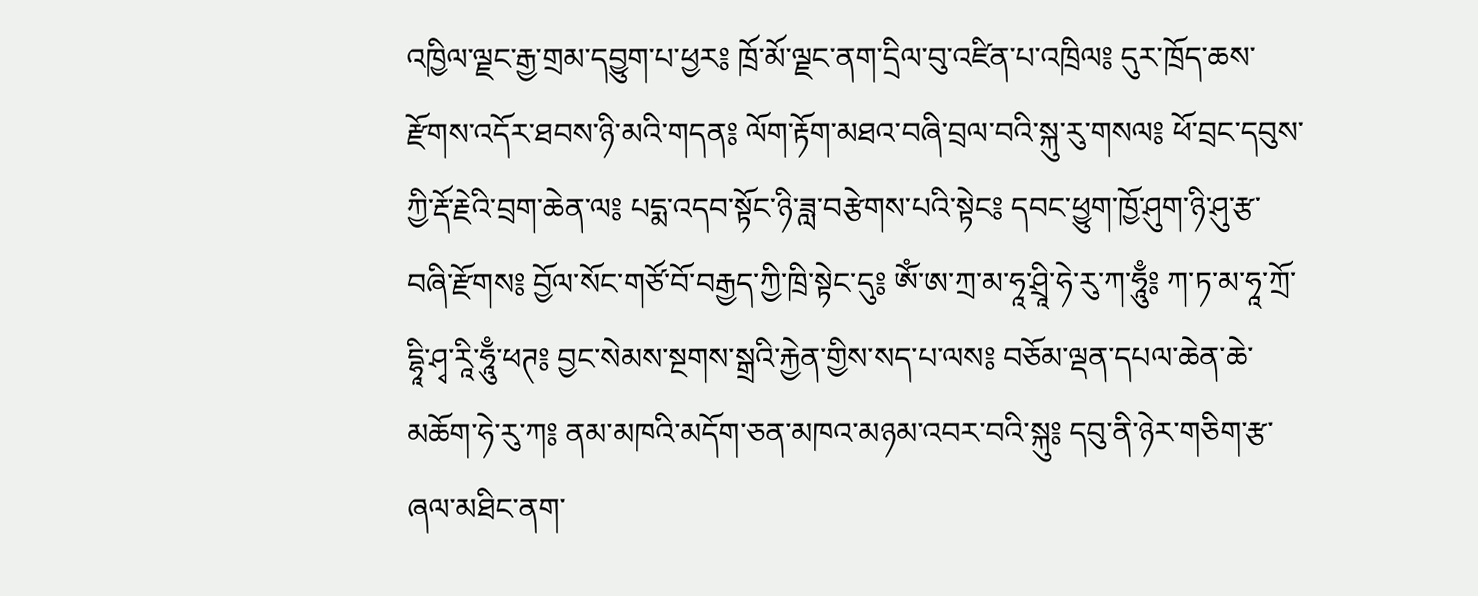འཁྱིལ་ལྗང་རྒྱ་གྲམ་དབྱུག་པ་ཕྱར༔ ཁྲོ་མོ་ལྗང་ནག་དྲིལ་བུ་འཛིན་པ་འཁྲིལ༔ དུར་ཁྲོད་ཆས་རྫོགས་འདོར་ཐབས་ཉི་མའི་གདན༔ ལོག་རྟོག་མཐའ་བཞི་བྲལ་བའི་སྐུ་རུ་གསལ༔ ཕོ་བྲང་དབུས་ཀྱི་རྡོ་རྗེའི་བྲག་ཆེན་ལ༔ པདྨ་འདབ་སྟོང་ཉི་ཟླ་བརྩེགས་པའི་སྟེང༔ དབང་ཕྱུག་ཁྱོ་ཤུག་ཉི་ཤུ་རྩ་བཞི་རྫོགས༔ བྱོལ་སོང་གཙོ་བོ་བརྒྱད་ཀྱི་ཁྲི་སྟེང་དུ༔ ཨོཾ་ཨ་ཀྲ་མ་ཧཱ་ཤྲཱི་ཧེ་རུ་ཀ་ཧཱུྃ༔ ཀ་ཏ་མ་ཧཱ་ཀྲོ་དྷཱི་ཤྭ་རཱི་ཧཱུྃ་ཕཊ༔ བྱང་སེམས་སྔགས་སྒྲའི་རྐྱེན་གྱིས་སད་པ་ལས༔ བཅོམ་ལྡན་དཔལ་ཆེན་ཆེ་མཆོག་ཧེ་རུ་ཀ༔ ནམ་མཁའི་མདོག་ཅན་མཁའ་མཉམ་འབར་བའི་སྐུ༔ དབུ་ནི་ཉེར་གཅིག་རྩ་ཞལ་མཐིང་ནག་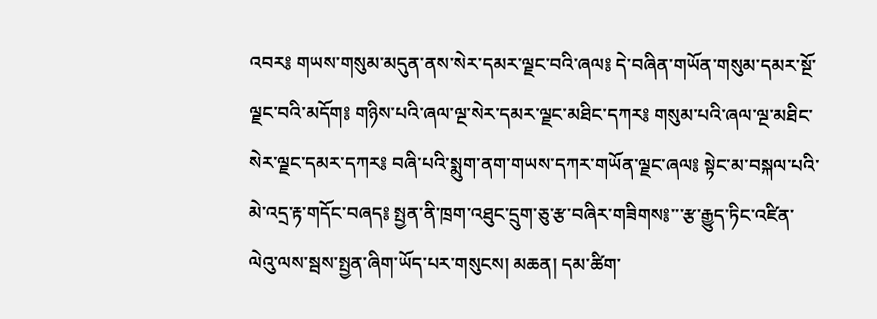འབར༔ གཡས་གསུམ་མདུན་ནས་སེར་དམར་ལྗང་བའི་ཞལ༔ དེ་བཞིན་གཡོན་གསུམ་དམར་སྔོ་ལྗང་བའི་མདོག༔ གཉིས་པའི་ཞལ་ལྔ་སེར་དམར་ལྗང་མཐིང་དཀར༔ གསུམ་པའི་ཞལ་ལྔ་མཐིང་སེར་ལྗང་དམར་དཀར༔ བཞི་པའི་སྨུག་ནག་གཡས་དཀར་གཡོན་ལྗང་ཞལ༔ སྟེང་མ་བསྐལ་པའི་མེ་འདྲ་རྟ་གདོང་བཞད༔ སྤྱན་ནི་ཁྲག་འཐུང་དྲུག་ཅུ་རྩ་བཞིར་གཟིགས༔་་་རྩ་རྒྱུད་ཏིང་འཛིན་ལེའུ་ལས་སྦས་སྤྱན་ཞིག་ཡོད་པར་གསུངས། མཆན། དམ་ཚིག་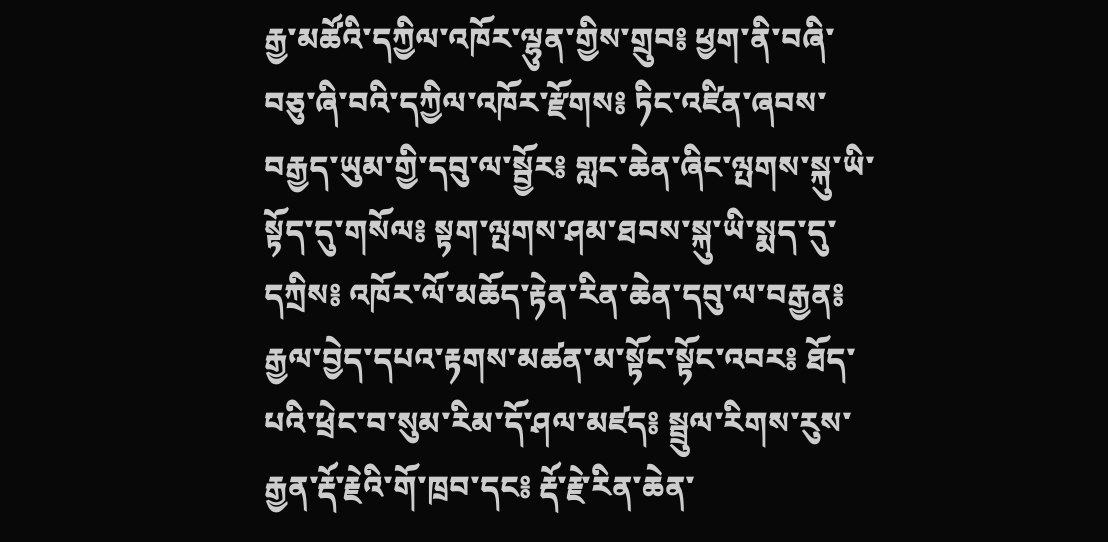རྒྱ་མཚོའི་དཀྱིལ་འཁོར་ལྷུན་གྱིས་གྲུབ༔ ཕྱག་ནི་བཞི་བཅུ་ཞི་བའི་དཀྱིལ་འཁོར་རྫོགས༔ ཏིང་འཛིན་ཞབས་བརྒྱད་ཡུམ་གྱི་དབུ་ལ་སྦྱོར༔ གླང་ཆེན་ཞིང་ལྤགས་སྐུ་ཡི་སྟོད་དུ་གསོལ༔ སྟག་ལྤགས་ཤམ་ཐབས་སྐུ་ཡི་སྨད་དུ་དཀྲིས༔ འཁོར་ལོ་མཆོད་རྟེན་རིན་ཆེན་དབུ་ལ་བརྒྱན༔ རྒྱལ་བྱེད་དཔའ་རྟགས་མཚན་མ་སྟོང་སྟོང་འབར༔ ཐོད་པའི་ཕྲེང་བ་སུམ་རིམ་དོ་ཤལ་མཛད༔ སྦྲུལ་རིགས་རུས་རྒྱན་རྡོ་རྗེའི་གོ་ཁྲབ་དང༔ རྡོ་རྗེ་རིན་ཆེན་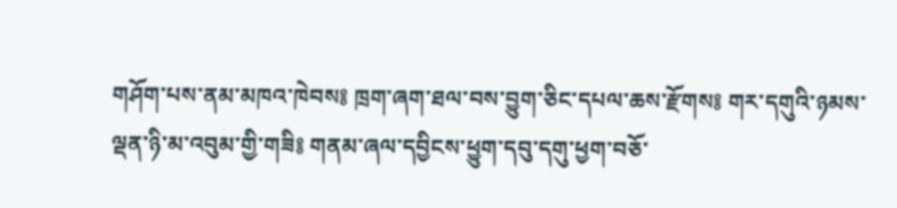གཤོག་པས་ནམ་མཁའ་ཁེབས༔ ཁྲག་ཞག་ཐལ་བས་བྱུག་ཅིང་དཔལ་ཆས་རྫོགས༔ གར་དགུའི་ཉམས་ལྡན་ཉི་མ་འབུམ་གྱི་གཟི༔ གནམ་ཞལ་དབྱིངས་ཕྱུག་དབུ་དགུ་ཕྱག་བཅོ་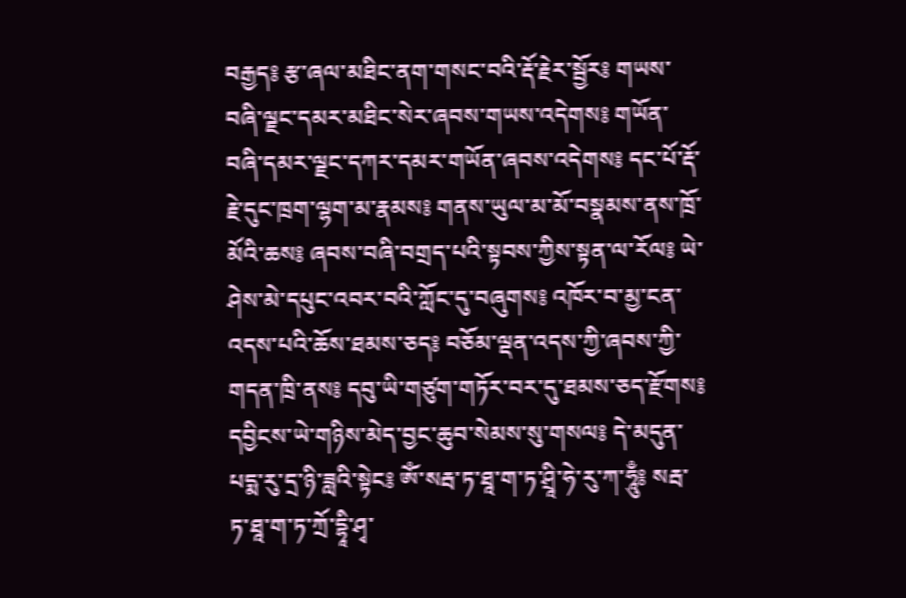བརྒྱད༔ རྩ་ཞལ་མཐིང་ནག་གསང་བའི་རྡོ་རྗེར་སྦྱོར༔ གཡས་བཞི་ལྗང་དམར་མཐིང་སེར་ཞབས་གཡས་འདེགས༔ གཡོན་བཞི་དམར་ལྗང་དཀར་དམར་གཡོན་ཞབས་འདེགས༔ དང་པོ་རྡོ་རྗེ་དུང་ཁྲག་ལྷག་མ་རྣམས༔ གནས་ཡུལ་མ་མོ་བསྣམས་ནས་ཁྲོ་མོའི་ཆས༔ ཞབས་བཞི་བགྲད་པའི་སྟབས་ཀྱིས་སྟན་ལ་རོལ༔ ཡེ་ཤེས་མེ་དཔུང་འབར་བའི་ཀློང་དུ་བཞུགས༔ འཁོར་བ་མྱ་ངན་འདས་པའི་ཆོས་ཐམས་ཅད༔ བཅོམ་ལྡན་འདས་ཀྱི་ཞབས་ཀྱི་གདན་ཁྲི་ནས༔ དབུ་ཡི་གཙུག་གཏོར་བར་དུ་ཐམས་ཅད་རྫོགས༔ དབྱིངས་ཡེ་གཉིས་མེད་བྱང་ཆུབ་སེམས་སུ་གསལ༔ དེ་མདུན་པདྨ་རུ་དྲ་ཉི་ཟླའི་སྟེང༔ ཨོཾ་སརྦ་ཏ་ཐཱ་ག་ཏ་ཤྲཱི་ཧེ་རུ་ཀ་ཧཱུྃ༔ སརྦ་ཏ་ཐཱ་ག་ཏ་ཀྲོ་དྷཱི་ཤྭ་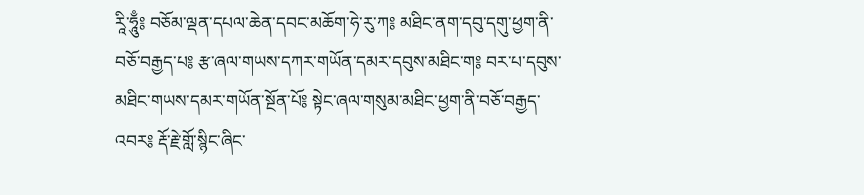རཱི་ཧཱུྃ༔ བཅོམ་ལྡན་དཔལ་ཆེན་དབང་མཆོག་ཧེ་རུ་ཀ༔ མཐིང་ནག་དབུ་དགུ་ཕྱག་ནི་བཅོ་བརྒྱད་པ༔ རྩ་ཞལ་གཡས་དཀར་གཡོན་དམར་དབུས་མཐིང་ག༔ བར་པ་དབུས་མཐིང་གཡས་དམར་གཡོན་སྔོན་པོ༔ སྟེང་ཞལ་གསུམ་མཐིང་ཕྱག་ནི་བཅོ་བརྒྱད་འབར༔ རྡོ་རྗེ་གློ་སྙིང་ཞིང་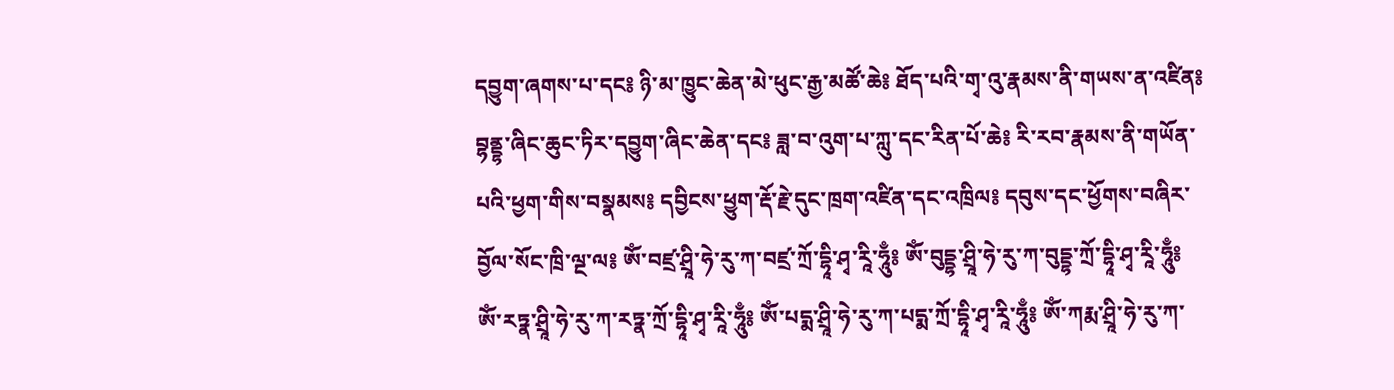དབྱུག་ཞགས་པ་དང༔ ཉི་མ་ཁྱུང་ཆེན་མེ་ཕུང་རྒྱ་མཚོ་ཆེ༔ ཐོད་པའི་གྭ་འུ་རྣམས་ནི་གཡས་ན་འཛིན༔ བྷནྡྷ་ཞིང་ཆུང་ཏིར་དབྱུག་ཞིང་ཆེན་དང༔ ཟླ་བ་འུག་པ་ཀླུ་དང་རིན་པོ་ཆེ༔ རི་རབ་རྣམས་ནི་གཡོན་པའི་ཕྱག་གིས་བསྣམས༔ དབྱིངས་ཕྱུག་རྡོ་རྗེ་དུང་ཁྲག་འཛིན་དང་འཁྲིལ༔ དབུས་དང་ཕྱོགས་བཞིར་བྱོལ་སོང་ཁྲི་ལྔ་ལ༔ ཨོཾ་བཛྲ་ཤྲཱི་ཧེ་རུ་ཀ་བཛྲ་ཀྲོ་དྷཱི་ཤྭ་རཱི་ཧཱུྃ༔ ཨོཾ་བུདྡྷ་ཤྲཱི་ཧེ་རུ་ཀ་བུདྡྷ་ཀྲོ་དྷཱི་ཤྭ་རཱི་ཧཱུྃ༔ ཨོཾ་རཏྣ་ཤྲཱི་ཧེ་རུ་ཀ་རཏྣ་ཀྲོ་དྷཱི་ཤྭ་རཱི་ཧཱུྃ༔ ཨོཾ་པདྨ་ཤྲཱི་ཧེ་རུ་ཀ་པདྨ་ཀྲོ་དྷཱི་ཤྭ་རཱི་ཧཱུྃ༔ ཨོཾ་ཀརྨ་ཤྲཱི་ཧེ་རུ་ཀ་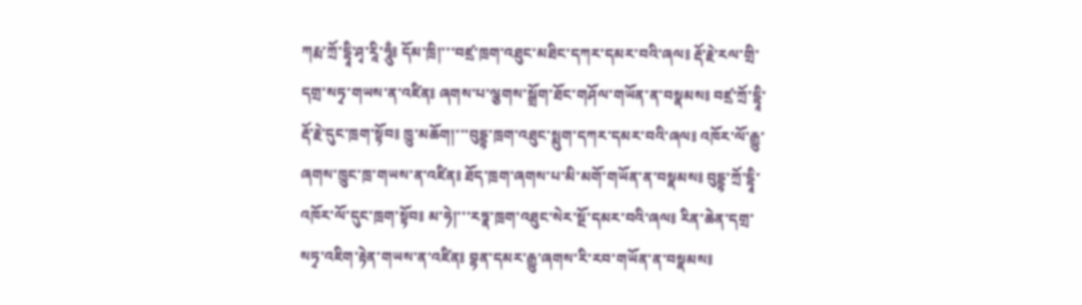ཀརྨ་ཀྲོ་དྷཱི་ཤྭ་རཱི་ཧཱུྃ༔ དོམ་ཁྲི།་་་བཛྲ་ཁྲག་འཐུང་མཐིང་དཀར་དམར་བའི་ཞལ༔ རྡོ་རྗེ་རལ་གྲི་དགྲ་སཏྭ་གཡས་ན་འཛིན༔ ཞགས་པ་ལྕགས་སྒྲོག་ཐོང་གཤོལ་གཡོན་ན་བསྣམས༔ བཛྲ་ཀྲོ་དྷཱི་རྡོ་རྗེ་དུང་ཁྲག་སྟོབ༔ ཁྱུ་མཆོག།་་་བུདྡྷ་ཁྲག་འཐུང་སྨུག་དཀར་དམར་བའི་ཞལ༔ འཁོར་ལོ་རྒྱུ་ཞགས་ཁྱུང་ཁྲ་གཡས་ན་འཛིན༔ ཐོད་ཁྲག་ཞགས་པ་མི་མགོ་གཡོན་ན་བསྣམས༔ བུདྡྷ་ཀྲོ་དྷཱི་འཁོར་ལོ་དུང་ཁྲག་སྟོབ༔ མ་ཧེ།་་་རཏྣ་ཁྲག་འཐུང་སེར་སྔོ་དམར་བའི་ཞལ༔ རིན་ཆེན་དགྲ་སཏྭ་འཇིག་རྟེན་གཡས་ན་འཛིན༔ བྷན་དམར་རྒྱུ་ཞགས་རི་རབ་གཡོན་ན་བསྣམས༔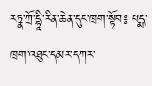རཏྣ་ཀྲོ་དྷཱི་རིན་ཆེན་དུང་ཁྲག་སྟོབ༔ པདྨ་ཁྲག་འཐུང་དམར་དཀར་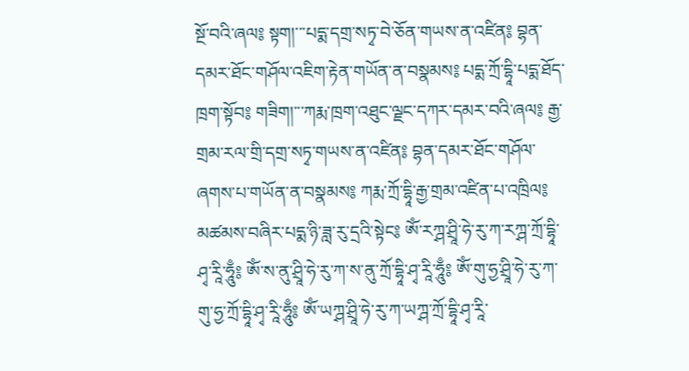སྔོ་བའི་ཞལ༔ སྟག།་་་པདྨ་དགྲ་སཏྭ་བེ་ཅོན་གཡས་ན་འཛིན༔ བྷན་དམར་ཐོང་གཤོལ་འཇིག་རྟེན་གཡོན་ན་བསྣམས༔ པདྨ་ཀྲོ་དྷཱི་པདྨ་ཐོད་ཁྲག་སྟོབ༔ གཟིག།་་་ཀརྨ་ཁྲག་འཐུང་ལྗང་དཀར་དམར་བའི་ཞལ༔ རྒྱ་གྲམ་རལ་གྲི་དགྲ་སཏྭ་གཡས་ན་འཛིན༔ བྷན་དམར་ཐོང་གཤོལ་ཞགས་པ་གཡོན་ན་བསྣམས༔ ཀརྨ་ཀྲོ་དྷཱི་རྒྱ་གྲམ་འཛིན་པ་འཁྲིལ༔ མཚམས་བཞིར་པདྨ་ཉི་ཟླ་རུ་དྲའི་སྟེང༔ ཨོཾ་རཀྴ་ཤྲཱི་ཧེ་རུ་ཀ་རཀྴ་ཀྲོ་དྷཱི་ཤྭ་རཱི་ཧཱུྃ༔ ཨོཾ་ས་ནུ་ཤྲཱི་ཧེ་རུ་ཀ་ས་ནུ་ཀྲོ་དྷཱི་ཤྭ་རཱི་ཧཱུྃ༔ ཨོཾ་གུ་ཧྱ་ཤྲཱི་ཧེ་རུ་ཀ་གུ་ཧྱ་ཀྲོ་དྷཱི་ཤྭ་རཱི་ཧཱུྃ༔ ཨོཾ་ཡཀྴ་ཤྲཱི་ཧེ་རུ་ཀ་ཡཀྴ་ཀྲོ་དྷཱི་ཤྭ་རཱི་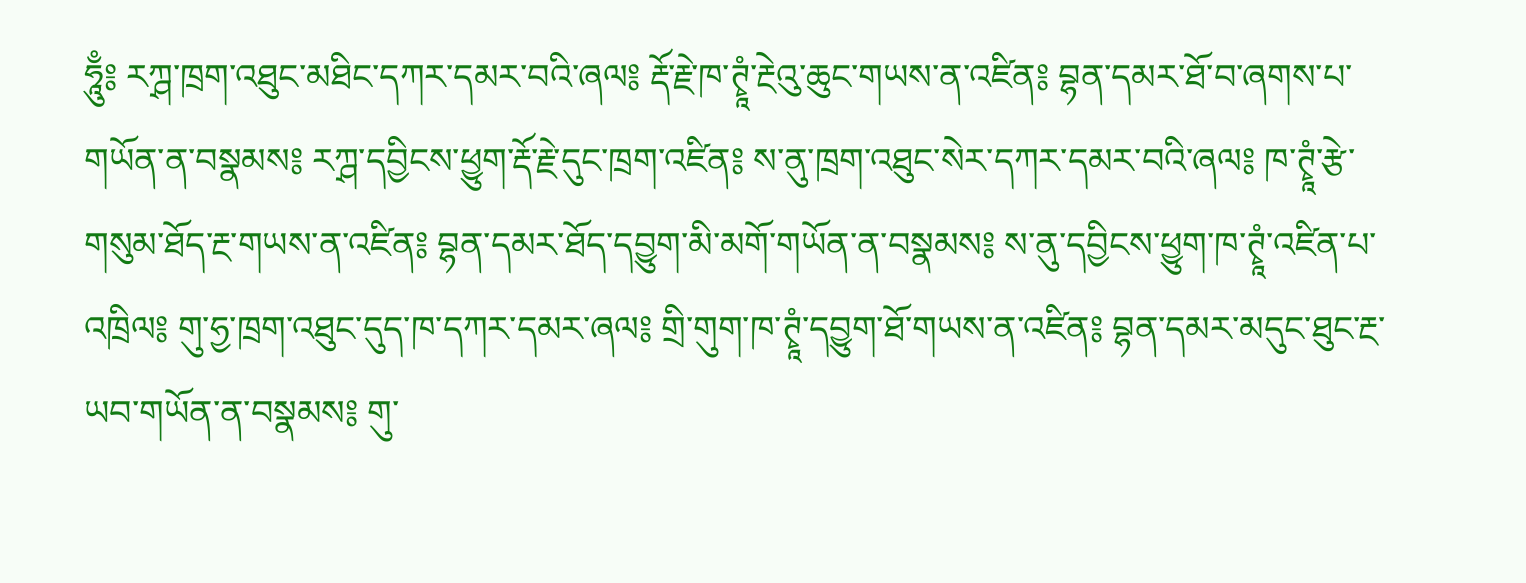ཧཱུྃ༔ རཀྴ་ཁྲག་འཐུང་མཐིང་དཀར་དམར་བའི་ཞལ༔ རྡོ་རྗེ་ཁ་ཊྭཱཾ་རྔེའུ་ཆུང་གཡས་ན་འཛིན༔ བྷན་དམར་ཐོ་བ་ཞགས་པ་གཡོན་ན་བསྣམས༔ རཀྴ་དབྱིངས་ཕྱུག་རྡོ་རྗེ་དུང་ཁྲག་འཛིན༔ ས་ནུ་ཁྲག་འཐུང་སེར་དཀར་དམར་བའི་ཞལ༔ ཁ་ཊྭཱཾ་རྩེ་གསུམ་ཐོད་རྔ་གཡས་ན་འཛིན༔ བྷན་དམར་ཐོད་དབྱུག་མི་མགོ་གཡོན་ན་བསྣམས༔ ས་ནུ་དབྱིངས་ཕྱུག་ཁ་ཊྭཱཾ་འཛིན་པ་འཁྲིལ༔ གུ་ཧྱ་ཁྲག་འཐུང་དུད་ཁ་དཀར་དམར་ཞལ༔ གྲི་གུག་ཁ་ཊྭཱཾ་དབྱུག་ཐོ་གཡས་ན་འཛིན༔ བྷན་དམར་མདུང་ཐུང་རྔ་ཡབ་གཡོན་ན་བསྣམས༔ གུ་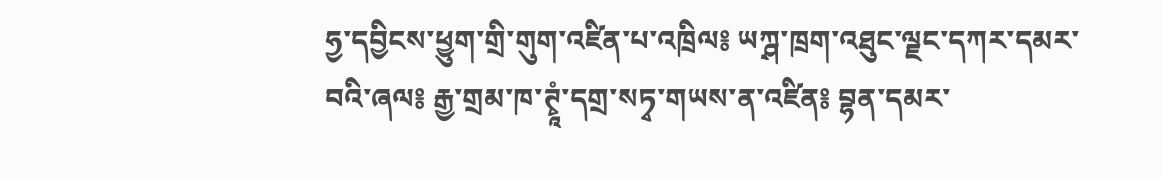ཧྱ་དབྱིངས་ཕྱུག་གྲི་གུག་འཛིན་པ་འཁྲིལ༔ ཡཀྴ་ཁྲག་འཐུང་ལྗང་དཀར་དམར་བའི་ཞལ༔ རྒྱ་གྲམ་ཁ་ཊྭཱཾ་དགྲ་སཏྭ་གཡས་ན་འཛིན༔ བྷན་དམར་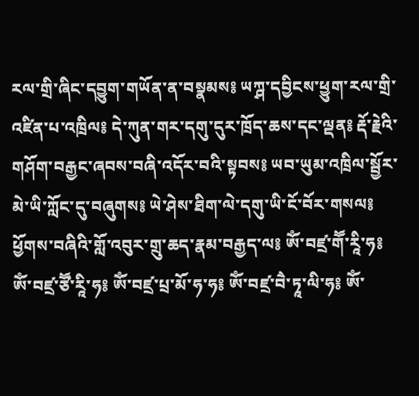རལ་གྲི་ཞིང་དབྱུག་གཡོན་ན་བསྣམས༔ ཡཀྴ་དབྱིངས་ཕྱུག་རལ་གྲི་འཛིན་པ་འཁྲིལ༔ དེ་ཀུན་གར་དགུ་དུར་ཁྲོད་ཆས་དང་ལྡན༔ རྡོ་རྗེའི་གཤོག་བརྒྱང་ཞབས་བཞི་འདོར་བའི་སྟབས༔ ཡབ་ཡུམ་འཁྲིལ་སྦྱོར་མེ་ཡི་ཀློང་དུ་བཞུགས༔ ཡེ་ཤེས་ཐིག་ལེ་དགུ་ཡི་ངོ་བོར་གསལ༔ ཕྱོགས་བཞིའི་གློ་འབུར་གྲུ་ཆད་རྣམ་བརྒྱད་ལ༔ ཨོཾ་བཛྲ་གཽ་རཱི་ཧ༔ ཨོཾ་བཛྲ་ཙཽ་རཱི་ཧ༔ ཨོཾ་བཛྲ་པྲ་མོ་ཧ་ཧ༔ ཨོཾ་བཛྲ་བཻ་ཏཱ་ལི་ཧ༔ ཨོཾ་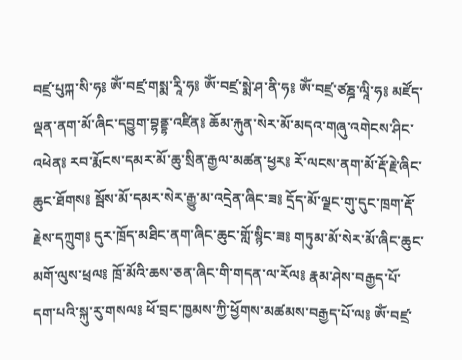བཛྲ་པུཀྐ་སི་ཧ༔ ཨོཾ་བཛྲ་གསྨ་རཱི་ཧ༔ ཨོཾ་བཛྲ་སྨེ་ཤ་ནི་ཧ༔ ཨོཾ་བཛྲ་ཙཎྜ་ལཱི་ཧ༔ མཛོད་ལྡན་ནག་མོ་ཞིང་དབྱུག་བྷནྡྷ་འཛིན༔ ཆོམ་རྐུན་སེར་མོ་མདའ་གཞུ་འགེངས་ཤིང་འཕེན༔ རབ་རྨོངས་དམར་མོ་ཆུ་སྲིན་རྒྱལ་མཚན་ཕྱར༔ རོ་ལངས་ནག་མོ་རྡོ་རྗེ་ཞིང་ཆུང་ཐོགས༔ སྦོས་མོ་དམར་སེར་རྒྱུ་མ་འདྲེན་ཞིང་ཟ༔ དྲོད་མོ་ལྗང་གུ་དུང་ཁྲག་རྡོ་རྗེས་དཀྲུག༔ དུར་ཁྲོད་མཐིང་ནག་ཞིང་ཆུང་གློ་སྙིང་ཟ༔ གཏུམ་མོ་སེར་མོ་ཞིང་ཆུང་མགོ་ལུས་ཕྲལ༔ ཁྲོ་མོའི་ཆས་ཅན་ཞིང་གི་གདན་ལ་རོལ༔ རྣམ་ཤེས་བརྒྱད་པོ་དག་པའི་སྐུ་རུ་གསལ༔ ཕོ་བྲང་ཁྱམས་ཀྱི་ཕྱོགས་མཚམས་བརྒྱད་པོ་ལ༔ ཨོཾ་བཛྲ་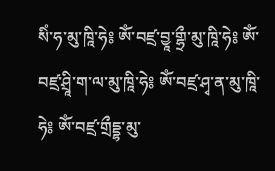སིཾ་ཧ་མུ་ཁཱི་ཧེ༔ ཨོཾ་བཛྲ་བྱཱ་གྷྲྀ་མུ་ཁཱི་ཧེ༔ ཨོཾ་བཛྲ་ཤྲཱི་ག་ལ་མུ་ཁཱི་ཧེ༔ ཨོཾ་བཛྲ་ཤྭ་ན་མུ་ཁཱི་ཧེ༔ ཨོཾ་བཛྲ་གྲྀདྡྷ་མུ་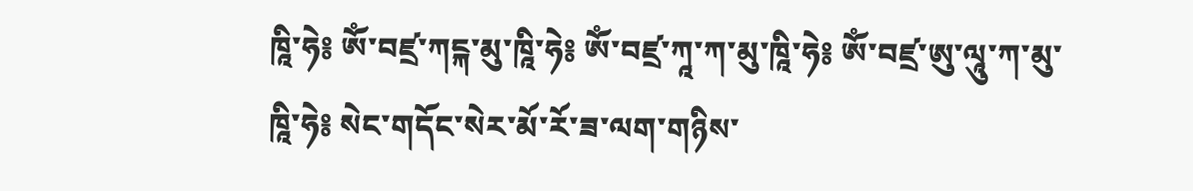ཁཱི་ཧེ༔ ཨོཾ་བཛྲ་ཀངྐ་མུ་ཁཱི་ཧེ༔ ཨོཾ་བཛྲ་ཀཱ་ཀ་མུ་ཁཱི་ཧེ༔ ཨོཾ་བཛྲ་ཨུ་ལཱུ་ཀ་མུ་ཁཱི་ཧེ༔ སེང་གདོང་སེར་མོ་རོ་ཟ་ལག་གཉིས་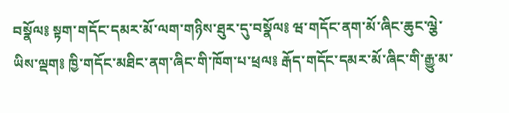བསྣོལ༔ སྟག་གདོང་དམར་མོ་ལག་གཉིས་ཐུར་དུ་བསྣོལ༔ ཝ་གདོང་ནག་མོ་ཞིང་ཆུང་ལྕེ་ཡིས་ལྡག༔ ཁྱི་གདོང་མཐིང་ནག་ཞིང་གི་ཁོག་པ་ཕྲལ༔ རྒོད་གདོང་དམར་མོ་ཞིང་གི་རྒྱུ་མ་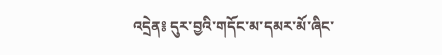འདྲེན༔ དུར་བྱའི་གདོང་མ་དམར་མོ་ཞིང་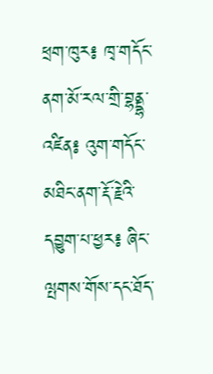ཕྲག་ཁུར༔ ཁྭ་གདོང་ནག་མོ་རལ་གྲི་བྷནྡྷ་འཛིན༔ འུག་གདོང་མཐིང་ནག་རྡོ་རྗེའི་དབྱུག་པ་ཕྱར༔ ཞིང་ལྤགས་གོས་དང་ཐོད་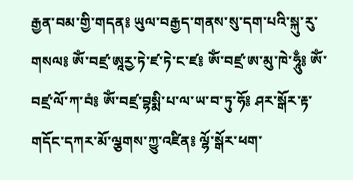རྒྱན་བམ་གྱི་གདན༔ ཡུལ་བརྒྱད་གནས་སུ་དག་པའི་སྐུ་རུ་གསལ༔ ཨོཾ་བཛྲ་ཨཱརྱ་ཏེ་ཛ་ཏེ་ང་ཛ༔ ཨོཾ་བཛྲ་ཨ་མུ་ཁེ་ཧཱུྃ༔ ཨོཾ་བཛྲ་ལོ་ཀ་བཾ༔ ཨོཾ་བཛྲ་བྷསྨི་པ་ལ་ཡ་བ་ཏུ་ཧོ༔ ཤར་སྒོར་རྟ་གདོང་དཀར་མོ་ལྕགས་ཀྱུ་འཛིན༔ ལྷོ་སྒོར་ཕག་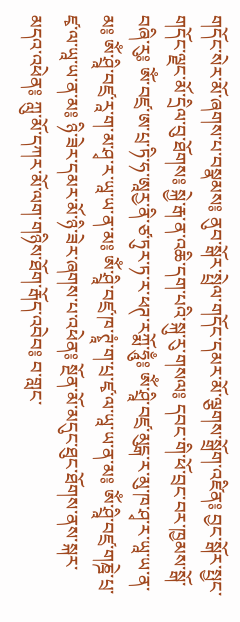གདོང་སེར་མོ་ཞགས་པ་བསྣམས༔ ནུབ་སྒོར་སྤྲེལ་གདོང་དམར་མོ་ལྕགས་སྒྲོག་འཛིན༔ བྱང་སྒོར་སྤྱང་གདོང་ལྗང་མོ་དྲིལ་བུ་ཐོགས༔ སྐྱེ་རྒ་ན་འཆི་དག་པའི་སྐུ་རུ་གསལ༔ དབང་གི་ཕོ་བྲང་བར་ཁྱམས་སྒོ་བཞི་རུ༔ ཨོཾ་བཛྲ་ཨ་པྲ་ཏི་ཧ་ཨཱརྱ་ནི་ཙ་ཏུར་ཏ་ར་ཕཊ་རཀྨོ་ཧཱུྃ༔ ཨོཾ་ཤྲཱི་བཛྲ་མུངྒ་ར་མུ་ཁ་ཤྭ་ར་ཡཱ་ཡ་ན་མ༔ ཨོཾ་ཤྲཱི་བཛྲ་རཱ་ག་མ་ཤྭ་ར་ཡཱ་ཡ་ན་མ༔ ཨོཾ་ཤྲཱི་བཛྲ་ཁ་ཊྭཱཾ་ག་པྲ་ཛྭ་ལ་ཡཱ་ཡ་ན་མ༔ ཨོཾ་ཤྲཱི་བཛྲ་གཎྜེ་པྲ་ཛྭ་ལ་ཡཱ་ཡ་ན་མ༔ ཉི་ཟེར་དམར་མོ་ཉི་ཟེར་ཞགས་པ་འཕེན༔ སྔོན་མོ་མདུང་ཐུང་ཐོགས་ནས་སྐར་མདའ་འཕེན༔ ཀླུ་མོ་དཀར་མོ་ལག་གཉིས་ཐོག་རྒོད་འབེབ༔ བ་གླང་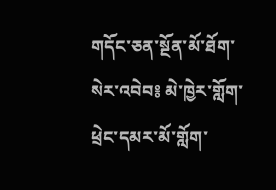གདོང་ཅན་སྔོན་མོ་ཐོག་སེར་འབེབ༔ མེ་ཁྱེར་གློག་ཕྲེང་དམར་མོ་གློག་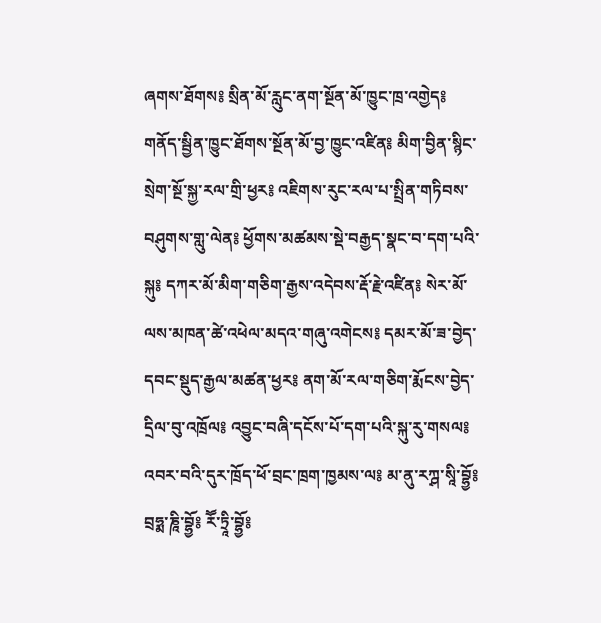ཞགས་ཐོགས༔ སྲིན་མོ་རླུང་ནག་སྔོན་མོ་ཁྱུང་ཁྲ་འགྱེད༔ གནོད་སྦྱིན་ཁྱུང་ཐོགས་སྔོན་མོ་བྱ་ཁྱུང་འཛིན༔ མིག་བྱིན་སྙིང་སྲེག་སྔོ་སྐྱ་རལ་གྲི་ཕྱར༔ འཇིགས་རུང་རལ་པ་སྤྲིན་གཏིབས་བཤུགས་གླུ་ལེན༔ ཕྱོགས་མཚམས་སྡེ་བརྒྱད་སྣང་བ་དག་པའི་སྐུ༔ དཀར་མོ་མིག་གཅིག་རྒྱས་འདེབས་རྡོ་རྗེ་འཛིན༔ སེར་མོ་ལས་མཁན་ཚེ་འཕེལ་མདའ་གཞུ་འགེངས༔ དམར་མོ་ཟ་བྱེད་དབང་སྡུད་རྒྱལ་མཚན་ཕྱར༔ ནག་མོ་རལ་གཅིག་རྨོངས་བྱེད་དྲིལ་བུ་འཁྲོལ༔ འབྱུང་བཞི་དངོས་པོ་དག་པའི་སྐུ་རུ་གསལ༔ འབར་བའི་དུར་ཁྲོད་ཕོ་བྲང་ཁྲག་ཁྱམས་ལ༔ མ་ནུ་རཀྴ་སཱི་བྷྱོ༔ བྲཧྨ་ཎཱི་བྷྱོ༔ རཽ་ཏྲཱི་བྷྱོ༔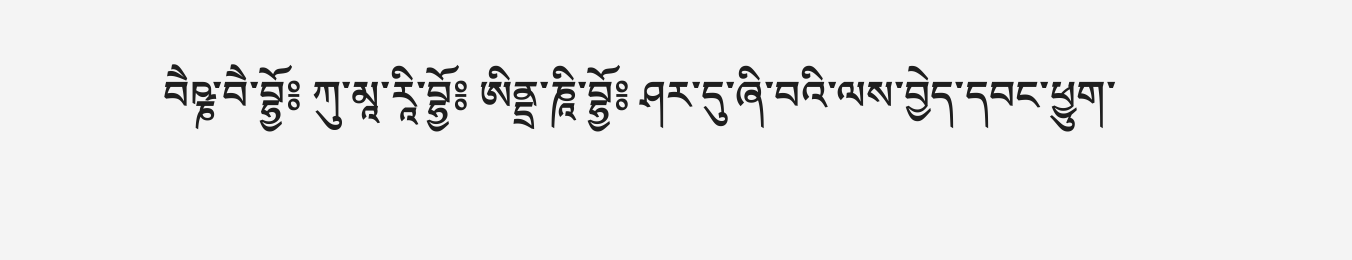བཻཥྞ་བཻ་བྷྱོ༔ ཀུ་མཱ་རཱི་བྷྱོ༔ ཨིནྡྲ་ཎཱི་བྷྱོ༔ ཤར་དུ་ཞི་བའི་ལས་བྱེད་དབང་ཕྱུག་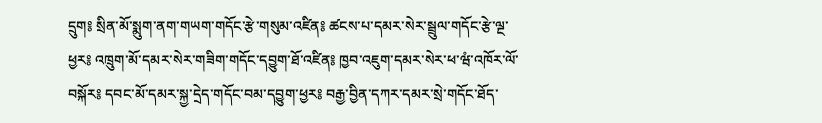དྲུག༔ སྲིན་མོ་སྨུག་ནག་གཡག་གདོང་རྩེ་གསུམ་འཛིན༔ ཚངས་པ་དམར་སེར་སྦྲུལ་གདོང་རྩེ་ལྔ་ཕྱར༔ འཁྲུག་མོ་དམར་སེར་གཟིག་གདོང་དབྱུག་ཐོ་འཛིན༔ ཁྱབ་འཇུག་དམར་སེར་ཕ་ཝཾ་འཁོར་ལོ་བསྐོར༔ དབང་མོ་དམར་སྐྱ་དྲེད་གདོང་བམ་དབྱུག་ཕྱར༔ བརྒྱ་བྱིན་དཀར་དམར་སྲེ་གདོང་ཐོད་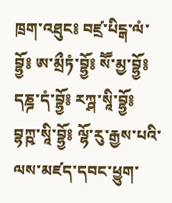ཁྲག་འཐུང༔ བཛྲ་པིངྒ་ལཾ་བྷྱོ༔ ཨ་མྲྀཏཾ་བྷྱོ༔ སཽ་མྱ་བྷྱོ༔ དཎྜ་དཾ་བྷྱོ༔ རཀྴ་སཱི་བྷྱོ༔ བྷཀྵ་སཱི་བྷྱོ༔ ལྷོ་རུ་རྒྱས་པའི་ལས་མཛད་དབང་ཕྱུག་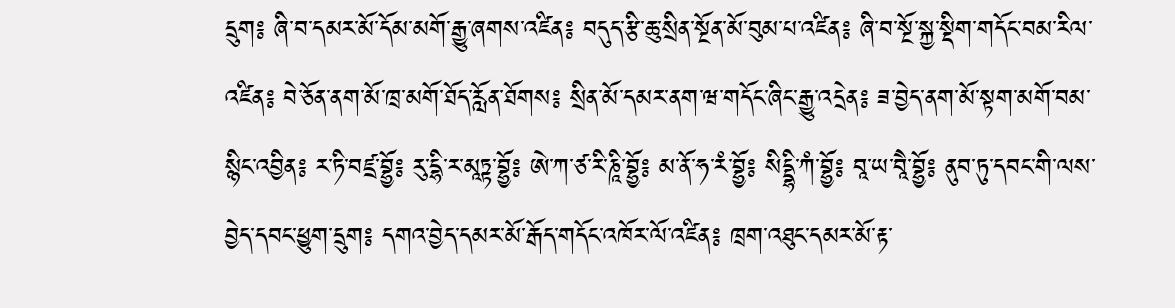དྲུག༔ ཞི་བ་དམར་མོ་དོམ་མགོ་རྒྱུ་ཞགས་འཛིན༔ བདུད་རྩི་ཆུ་སྲིན་སྔོན་མོ་བུམ་པ་འཛིན༔ ཞི་བ་སྔོ་སྐྱ་སྡིག་གདོང་བམ་རིལ་འཛིན༔ བེ་ཅོན་ནག་མོ་ཁྲ་མགོ་ཐོད་རློན་ཐོགས༔ སྲིན་མོ་དམར་ནག་ཝ་གདོང་ཞིང་རྒྱུ་འདྲེན༔ ཟ་བྱེད་ནག་མོ་སྟག་མགོ་བམ་སྙིང་འབྱིན༔ ར་ཏི་བཛྲ་བྷྱོ༔ རུ་དྷི་ར་མཱཏྟ་བྷྱོ༔ ཨེ་ཀ་ཙ་རི་ཎཱི་བྷྱོ༔ མ་ནོ་ཧ་རཾ་བྷྱོ༔ སིདྡྷི་ཀཾ་བྷྱོ༔ བཱ་ཡ་བཱཻ་བྷྱོ༔ ནུབ་ཏུ་དབང་གི་ལས་བྱེད་དབང་ཕྱུག་དྲུག༔ དགའ་བྱེད་དམར་མོ་རྒོད་གདོང་འཁོར་ལོ་འཛིན༔ ཁྲག་འཐུང་དམར་མོ་རྟ་